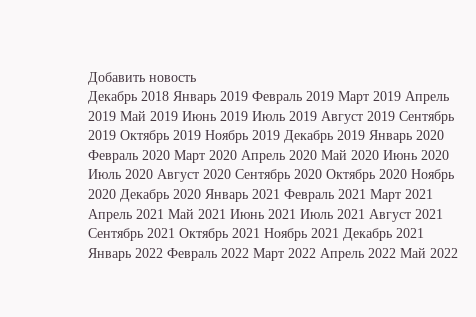Добавить новость
Декабрь 2018 Январь 2019 Февраль 2019 Март 2019 Апрель 2019 Май 2019 Июнь 2019 Июль 2019 Август 2019 Сентябрь 2019 Октябрь 2019 Ноябрь 2019 Декабрь 2019 Январь 2020 Февраль 2020 Март 2020 Апрель 2020 Май 2020 Июнь 2020 Июль 2020 Август 2020 Сентябрь 2020 Октябрь 2020 Ноябрь 2020 Декабрь 2020 Январь 2021 Февраль 2021 Март 2021 Апрель 2021 Май 2021 Июнь 2021 Июль 2021 Август 2021 Сентябрь 2021 Октябрь 2021 Ноябрь 2021 Декабрь 2021 Январь 2022 Февраль 2022 Март 2022 Апрель 2022 Май 2022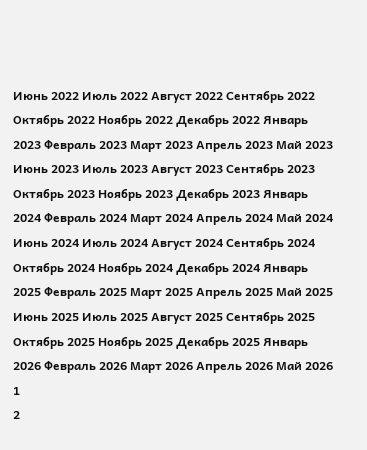Июнь 2022 Июль 2022 Август 2022 Сентябрь 2022 Октябрь 2022 Ноябрь 2022 Декабрь 2022 Январь 2023 Февраль 2023 Март 2023 Апрель 2023 Май 2023 Июнь 2023 Июль 2023 Август 2023 Сентябрь 2023 Октябрь 2023 Ноябрь 2023 Декабрь 2023 Январь 2024 Февраль 2024 Март 2024 Апрель 2024 Май 2024 Июнь 2024 Июль 2024 Август 2024 Сентябрь 2024 Октябрь 2024 Ноябрь 2024 Декабрь 2024 Январь 2025 Февраль 2025 Март 2025 Апрель 2025 Май 2025 Июнь 2025 Июль 2025 Август 2025 Сентябрь 2025 Октябрь 2025 Ноябрь 2025 Декабрь 2025 Январь 2026 Февраль 2026 Март 2026 Апрель 2026 Май 2026
1
2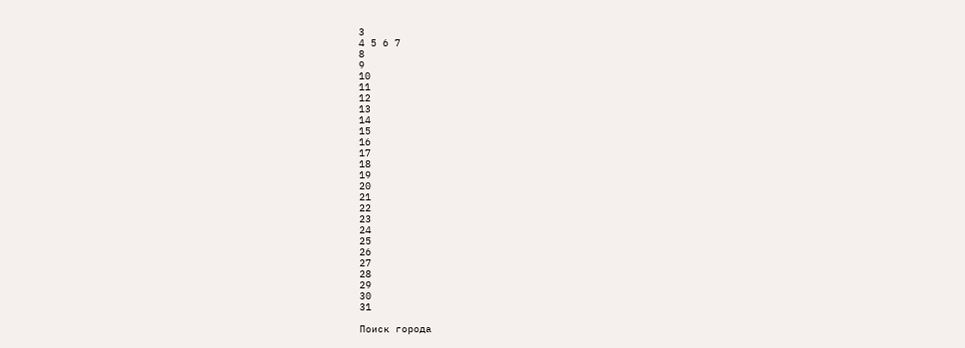3
4 5 6 7
8
9
10
11
12
13
14
15
16
17
18
19
20
21
22
23
24
25
26
27
28
29
30
31

Поиск города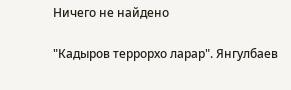Ничего не найдено

"Кадыров террорхо ларар". Янгулбаев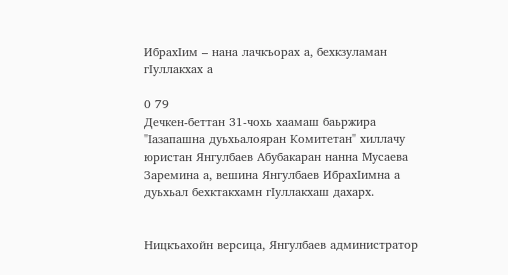ИбрахIим – нана лачкъорах а, бехкзуламан гIуллакхах а

0 79
Дечкен-беттан 31-чохь хаамаш баьржира "Iазапашна дуьхьалояран Комитетан" хиллачу юристан Янгулбаев Абубакаран нанна Мусаева Заремина а, вешина Янгулбаев ИбрахIимна а дуьхьал бехктакхамн гIуллакхаш дахарх.


Ницкъахойн версица, Янгулбаев администратор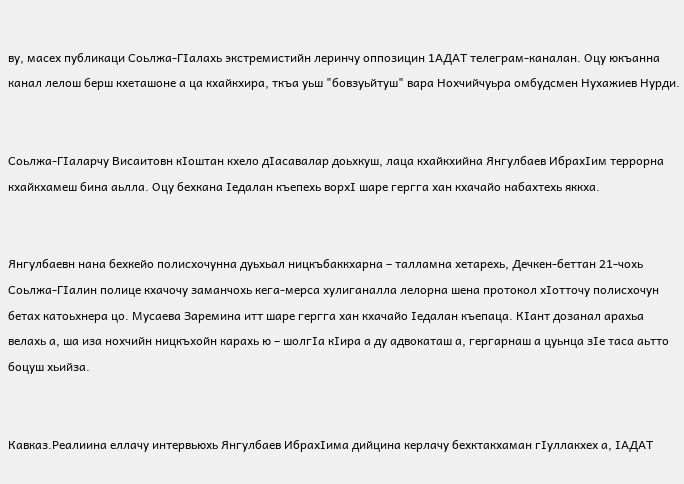ву, масех публикаци Соьлжа-ГIалахь экстремистийн леринчу оппозицин 1АДАТ телеграм-каналан. Оцу юкъанна канал лелош берш кхеташоне а ца кхайкхира, ткъа уьш "бовзуьйтуш" вара Нохчийчуьра омбудсмен Нухажиев Нурди.


Соьлжа-ГIаларчу Висаитовн кIоштан кхело дIасавалар доьхкуш, лаца кхайкхийна Янгулбаев ИбрахIим террорна кхайкхамеш бина аьлла. Оцу бехкана Iедалан къепехь ворхI шаре гергга хан кхачайо набахтехь яккха.


Янгулбаевн нана бехкейо полисхочунна дуьхьал ницкъбаккхарна – талламна хетарехь, Дечкен-беттан 21-чохь Соьлжа-ГIалин полице кхачочу заманчохь кега-мерса хулиганалла лелорна шена протокол хIотточу полисхочун бетах катоьхнера цо. Мусаева Заремина итт шаре гергга хан кхачайо Iедалан къепаца. КIант дозанал арахьа велахь а, ша иза нохчийн ницкъхойн карахь ю – шолгIа кIира а ду адвокаташ а, гергарнаш а цуьнца зIе таса аьтто боцуш хьийза.


Кавказ.Реалиина еллачу интервьюхь Янгулбаев ИбрахIима дийцина керлачу бехктакхаман гIуллакхех а, IАДАТ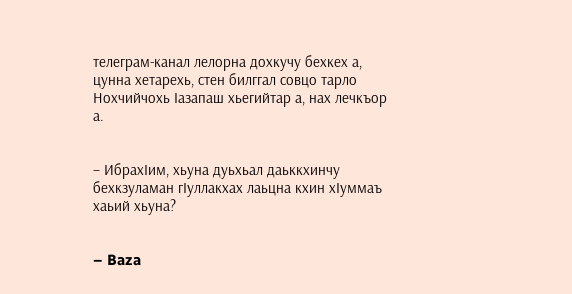телеграм-канал лелорна дохкучу бехкех а, цунна хетарехь, стен билггал совцо тарло Нохчийчохь Iазапаш хьегийтар а, нах лечкъор а.


– ИбрахIим, хьуна дуьхьал даьккхинчу бехкзуламан гIуллакхах лаьцна кхин хIуммаъ хаьий хьуна?


– Baza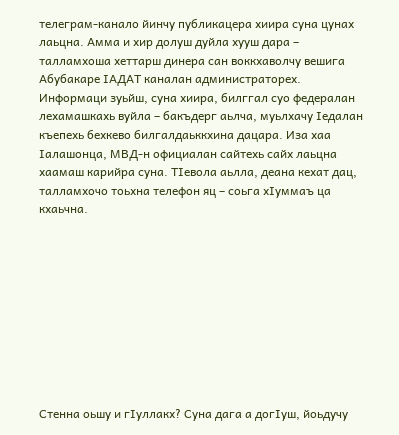телеграм-канало йинчу публикацера хиира суна цунах лаьцна. Амма и хир долуш дуйла хууш дара – талламхоша хеттарш динера сан воккхаволчу вешига Абубакаре IАДАТ каналан администраторех. Информаци зуьйш, суна хиира, билггал суо федералан лехамашкахь вуйла – бакъдерг аьлча, муьлхачу Iедалан къепехь бехкево билгалдаьккхина дацара. Иза хаа Iалашонца, МВД-н официалан сайтехь сайх лаьцна хаамаш карийра суна. ТIевола аьлла, деана кехат дац, талламхочо тоьхна телефон яц – соьга хIуммаъ ца кхаьчна.










Стенна оьшу и гIуллакх? Суна дага а догIуш, йоьдучу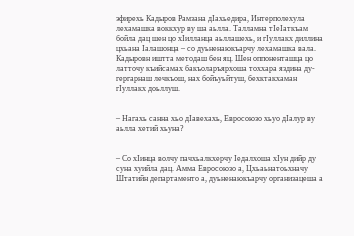эфирехь Кадыров Рамзана дIахьедира, Интерполехула лехамашка воккхур ву ша аьлла. Талламна тIеIаткъам бойла дац шен цо хIилланца аьллашехь, и гIуллакх диллина цхьана Iалашонца – со дуьненаюкъарчу лехамашка вала. Кадыровн иштта методаш бен яц. Шен оппоненташца цо латточу къийсамах бакъоларъярхоша тоххара яздина ду- гергарнаш лечкъош, нах бойъуьйтуш, бехктакхаман гIуллакх доьллуш.


– Нагахь санна хьо дIавехахь, Евросоюзо хьуо дIалур ву аьлла хетий хьуна?


– Со хIинца волчу пачхьалкхерчу Iедалхоша хIун дийр ду суна хуийла дац. Амма Евросоюзо а, Цхьаьнатоьхначу Штатийн департаменто а, дуьненаюкъарчу организацеша а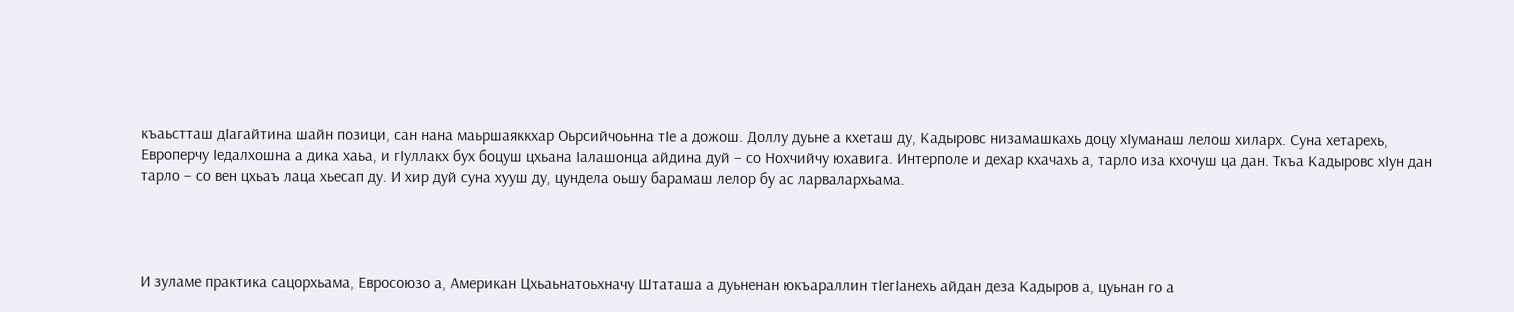къаьстташ дIагайтина шайн позици, сан нана маьршаяккхар Оьрсийчоьнна тIе а дожош. Доллу дуьне а кхеташ ду, Кадыровс низамашкахь доцу хIуманаш лелош хиларх. Суна хетарехь, Европерчу Iедалхошна а дика хаьа, и гIуллакх бух боцуш цхьана Iалашонца айдина дуй – со Нохчийчу юхавига. Интерполе и дехар кхачахь а, тарло иза кхочуш ца дан. Ткъа Кадыровс хIун дан тарло – со вен цхьаъ лаца хьесап ду. И хир дуй суна хууш ду, цундела оьшу барамаш лелор бу ас ларвалархьама.




И зуламе практика сацорхьама, Евросоюзо а, Американ Цхьаьнатоьхначу Штаташа а дуьненан юкъараллин тIегIанехь айдан деза Кадыров а, цуьнан го а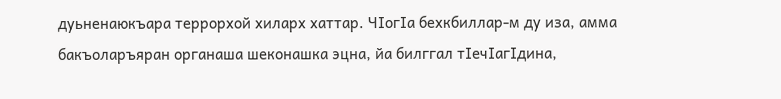дуьненаюкъара террорхой хиларх хаттар. ЧIогIа бехкбиллар-м ду иза, амма бакъоларъяран органаша шеконашка эцна, йа билггал тIечIагIдина,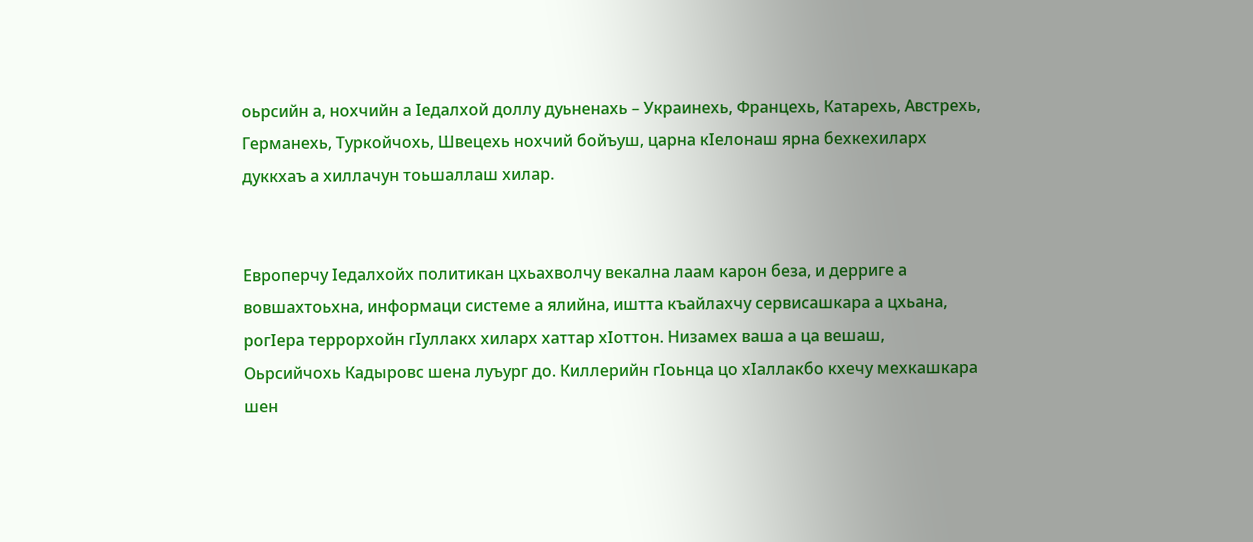оьрсийн а, нохчийн а Iедалхой доллу дуьненахь – Украинехь, Францехь, Катарехь, Австрехь, Германехь, Туркойчохь, Швецехь нохчий бойъуш, царна кIелонаш ярна бехкехиларх дуккхаъ а хиллачун тоьшаллаш хилар.


Европерчу Iедалхойх политикан цхьахволчу векална лаам карон беза, и дерриге а вовшахтоьхна, информаци системе а ялийна, иштта къайлахчу сервисашкара а цхьана, рогIера террорхойн гIуллакх хиларх хаттар хIоттон. Низамех ваша а ца вешаш, Оьрсийчохь Кадыровс шена луъург до. Киллерийн гIоьнца цо хIаллакбо кхечу мехкашкара шен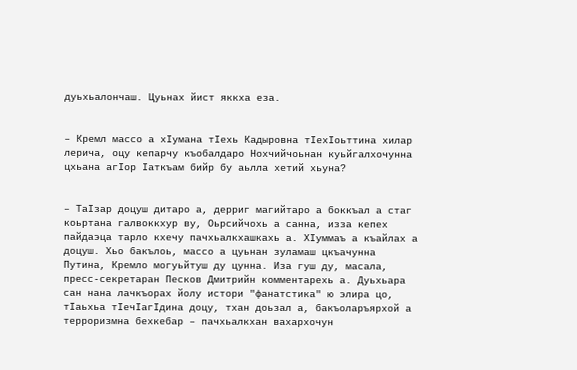дуьхьалончаш. Цуьнах йист яккха еза.


– Кремл массо а хIумана тIехь Кадыровна тIехIоьттина хилар лерича, оцу кепарчу къобалдаро Нохчийчоьнан куьйгалхочунна цхьана агIор Iаткъам бийр бу аьлла хетий хьуна?


– ТаIзар доцуш дитаро а, дерриг магийтаро а боккъал а стаг коьртана галвоккхур ву, Оьрсийчохь а санна, изза кепех пайдаэца тарло кхечу пачхьалкхашкахь а. ХIуммаъ а къайлах а доцуш. Хьо бакълоь, массо а цуьнан зуламаш цкъачунна Путина, Кремло могуьйтуш ду цунна. Иза гуш ду, масала, пресс-секретаран Песков Дмитрийн комментарехь а. Дуьхьара сан нана лачкъорах йолу истори "фанатстика" ю элира цо, тIаьхьа тIечIагIдина доцу, тхан доьзал а, бакъоларъярхой а терроризмна бехкебар – пачхьалкхан вахархочун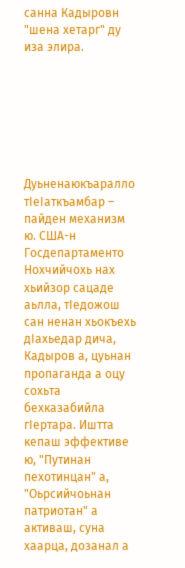санна Кадыровн "шена хетарг" ду иза элира.







Дуьненаюкъаралло тIеIаткъамбар – пайден механизм ю. США-н Госдепартаменто Нохчийчохь нах хьийзор сацаде аьлла, тIедожош сан ненан хьокъехь дIахьедар дича, Кадыров а, цуьнан пропаганда а оцу сохьта бехказабийла гIертара. Иштта кепаш эффективе ю, "Путинан пехотинцан" а, "Оьрсийчоьнан патриотан" а активаш, суна хаарца, дозанал а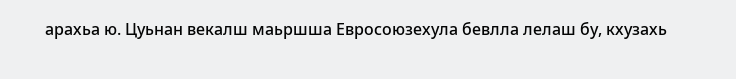арахьа ю. Цуьнан векалш маьршша Евросоюзехула бевлла лелаш бу, кхузахь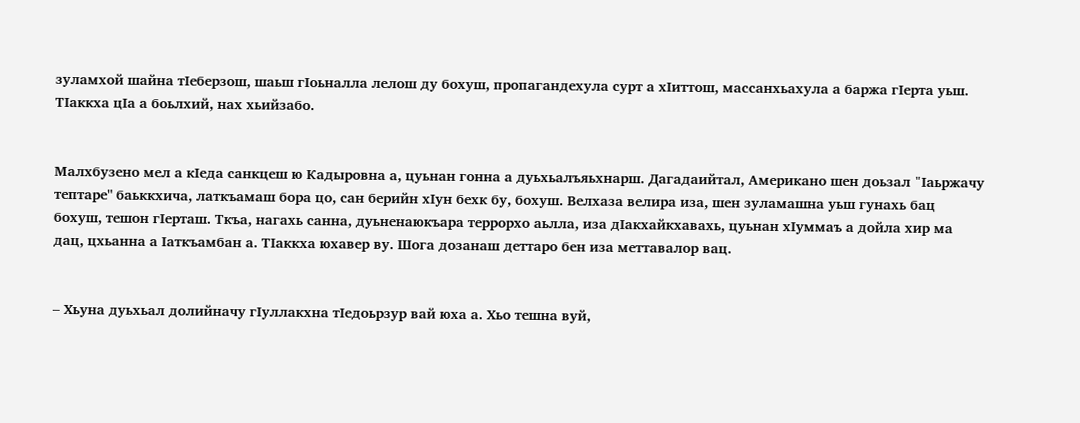зуламхой шайна тIеберзош, шаьш гIоьналла лелош ду бохуш, пропагандехула сурт а хIиттош, массанхьахула а баржа гIерта уьш. ТIаккха цIа а боьлхий, нах хьийзабо.


Малхбузено мел а кIеда санкцеш ю Кадыровна а, цуьнан гонна а дуьхьалъяьхнарш. Дагадаийтал, Американо шен доьзал "Iаьржачу тептаре" баьккхича, латкъамаш бора цо, сан берийн хIун бехк бу, бохуш. Велхаза велира иза, шен зуламашна уьш гунахь бац бохуш, тешон гIерташ. Ткъа, нагахь санна, дуьненаюкъара террорхо аьлла, иза дIакхайкхавахь, цуьнан хIуммаъ а дойла хир ма дац, цхьанна а Iаткъамбан а. ТIаккха юхавер ву. Шога дозанаш деттаро бен иза меттавалор вац.


– Хьуна дуьхьал долийначу гIуллакхна тIедоьрзур вай юха а. Хьо тешна вуй,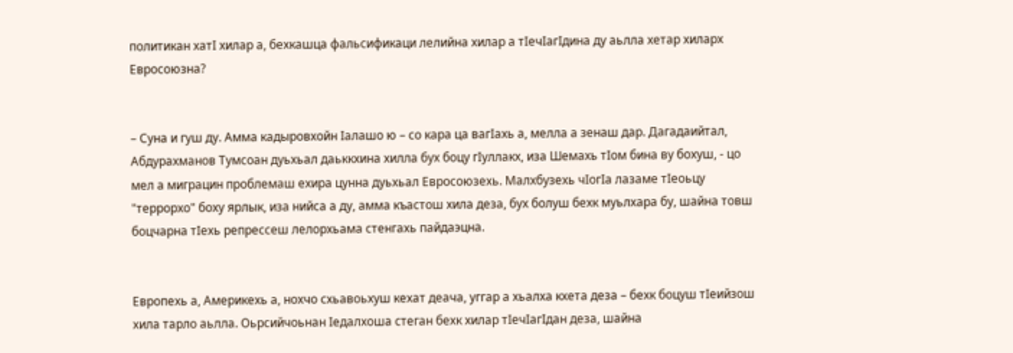политикан хатI хилар а, бехкашца фальсификаци лелийна хилар а тIечIагIдина ду аьлла хетар хиларх Евросоюзна?


– Суна и гуш ду. Амма кадыровхойн Iалашо ю – со кара ца вагIахь а, мелла а зенаш дар. Дагадаийтал, Абдурахманов Тумсоан дуьхьал даьккхина хилла бух боцу гIуллакх, иза Шемахь тIом бина ву бохуш, - цо мел а миграцин проблемаш ехира цунна дуьхьал Евросоюзехь. Малхбузехь чIогIа лазаме тIеоьцу "террорхо" боху ярлык, иза нийса а ду, амма къастош хила деза, бух болуш бехк муьлхара бу, шайна товш боцчарна тIехь репрессеш лелорхьама стенгахь пайдаэцна.


Европехь а, Америкехь а, нохчо схьавоьхуш кехат деача, уггар а хьалха кхета деза – бехк боцуш тIеийзош хила тарло аьлла. Оьрсийчоьнан Iедалхоша стеган бехк хилар тIечIагIдан деза, шайна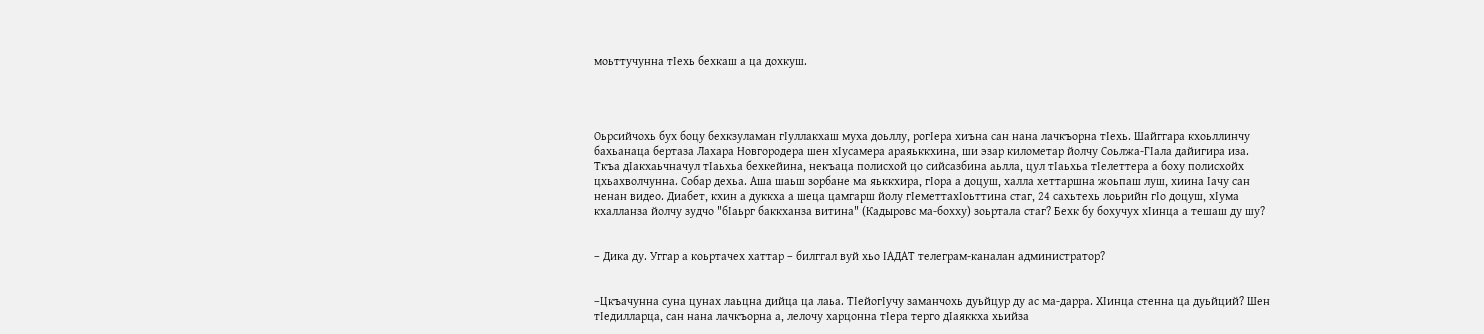моьттучунна тIехь бехкаш а ца дохкуш.




Оьрсийчохь бух боцу бехкзуламан гIуллакхаш муха доьллу, рогIера хиъна сан нана лачкъорна тIехь. Шайггара кхоьллинчу бахьанаца бертаза Лахара Новгородера шен хIусамера араяьккхина, ши эзар километар йолчу Соьлжа-ГIала дайигира иза. Ткъа дIакхаьчначул тIаьхьа бехкейина, некъаца полисхой цо сийсазбина аьлла, цул тIаьхьа тIелеттера а боху полисхойх цхьахволчунна. Собар дехьа. Аша шаьш зорбане ма яьккхира, гIора а доцуш, халла хеттаршна жоьпаш луш, хиина Iачу сан ненан видео. Диабет, кхин а дуккха а шеца цамгарш йолу гIеметтахIоьттина стаг, 24 сахьтехь лоьрийн гIо доцуш, хIума кхалланза йолчу зудчо "бIаьрг баккханза витина" (Кадыровс ма-бохху) зоьртала стаг? Бехк бу бохучух хIинца а тешаш ду шу?


– Дика ду. Уггар а коьртачех хаттар – билггал вуй хьо IАДАТ телеграм-каналан администратор?


–Цкъачунна суна цунах лаьцна дийца ца лаьа. ТIейогIучу заманчохь дуьйцур ду ас ма-дарра. ХIинца стенна ца дуьйций? Шен тIедилларца, сан нана лачкъорна а, лелочу харцонна тIера терго дIаяккха хьийза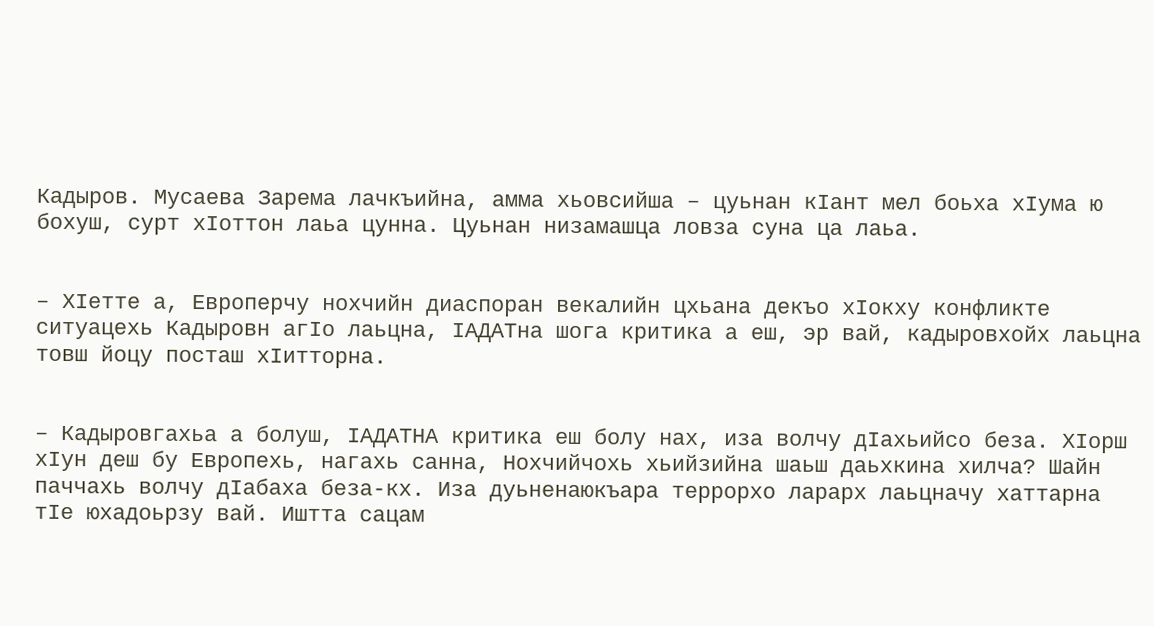Кадыров. Мусаева Зарема лачкъийна, амма хьовсийша – цуьнан кIант мел боьха хIума ю бохуш, сурт хIоттон лаьа цунна. Цуьнан низамашца ловза суна ца лаьа.


– ХIетте а, Европерчу нохчийн диаспоран векалийн цхьана декъо хIокху конфликте ситуацехь Кадыровн агIо лаьцна, IАДАТна шога критика а еш, эр вай, кадыровхойх лаьцна товш йоцу посташ хIитторна.


– Кадыровгахьа а болуш, IАДАТНА критика еш болу нах, иза волчу дIахьийсо беза. ХIорш хIун деш бу Европехь, нагахь санна, Нохчийчохь хьийзийна шаьш даьхкина хилча? Шайн паччахь волчу дIабаха беза-кх. Иза дуьненаюкъара террорхо ларарх лаьцначу хаттарна тIе юхадоьрзу вай. Иштта сацам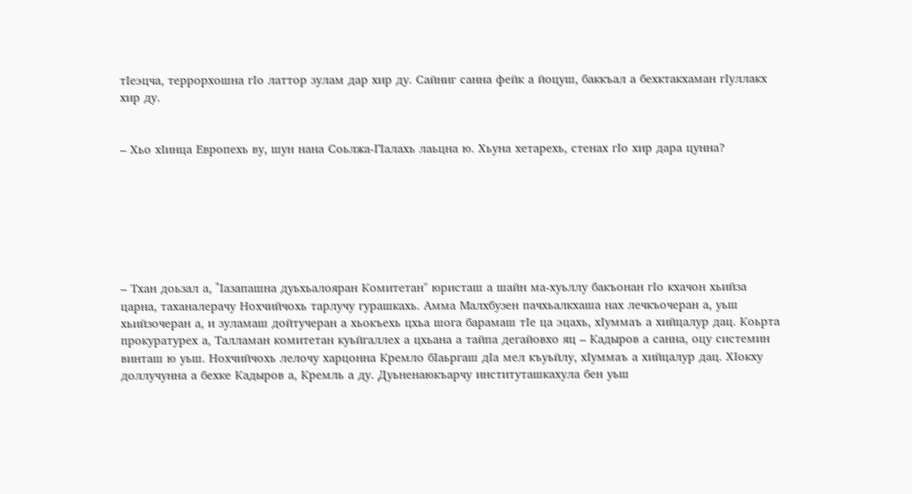тIеэцча, террорхошна гIо латтор зулам дар хир ду. Сайниг санна фейк а йоцуш, баккъал а бехктакхаман гIуллакх хир ду.


– Хьо хIинца Европехь ву, шун нана Соьлжа-ГIалахь лаьцна ю. Хьуна хетарехь, стенах гIо хир дара цунна?







– Тхан доьзал а, "Iазапашна дуьхьалояран Комитетан" юристаш а шайн ма-хуьллу бакъонан гIо кхачон хьийза царна, таханалерачу Нохчийчохь тарлучу гурашкахь. Амма Малхбузен пачхьалкхаша нах лечкъочеран а, уьш хьийзочеран а, и зуламаш дойтучеран а хьокъехь цхьа шога барамаш тIе ца эцахь, хIуммаъ а хийцалур дац. Коьрта прокуратурех а, Талламан комитетан куьйгаллех а цхьана а тайпа дегайовхо яц – Кадыров а санна, оцу системин винташ ю уьш. Нохчийчохь лелочу харцонна Кремло бIаьргаш дIа мел къуьйлу, хIуммаъ а хийцалур дац. ХIокху доллучунна а бехке Кадыров а, Кремль а ду. Дуьненаюкъарчу институташкахула бен уьш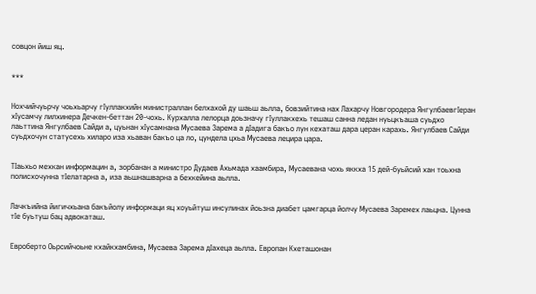совцон йиш яц.


***


Нохчийчуьрчу чоьхьарчу гIуллакхийн министраллан белхахой ду шаьш аьлла, бовзийтина нах Лахарчу Новгородера ЯнгулбаевгIеран хIусамчу лилхинера Дечкен-беттан 20-чохь. Курхалла лелорца доьзначу гIуллакхехь тешаш санна ледан нуьцкъаша суьдхо лаьттина Янгулбаев Сайди а, цуьнан хIусамнана Мусаева Зарема а дIадига бакъо лун кехаташ дара церан карахь. Янгулбаев Сайди суьдхочун статусехь хиларо иза хьаван бакъо ца ло, цундела цхьа Мусаева лецира цара.


ТIаьхьо мехкан информацин а, зорбанан а министро Дудаев Ахьмада хаамбира, Мусаевана чохь яккха 15 дей-буьйсий хан тоьхна полисхочунна тIелатарна а, иза аьшнашварна а бехкейина аьлла.


Лачкъийна йигичхьана бакъйолу информаци яц хоуьйтуш инсулинах йоьзна диабет цамгарца йолчу Мусаева Заремех лаьцна. Цунна тIе буьтуш бац адвокаташ.


Евроберто Оьрсийчоьне кхайкхамбина, Мусаева Зарема дIахеца аьлла. Европан Кхеташонан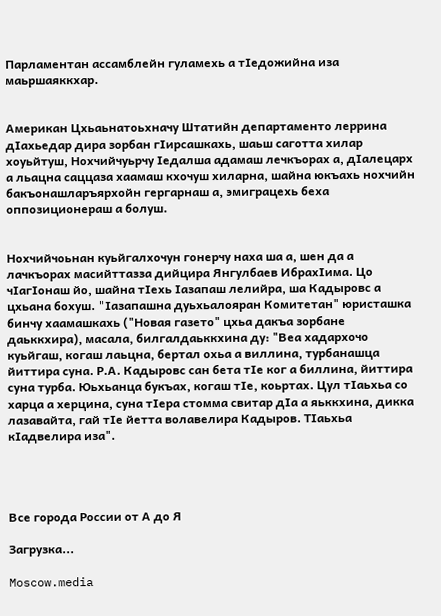Парламентан ассамблейн гуламехь а тIедожийна иза маьршаяккхар.


Американ Цхьаьнатоьхначу Штатийн департаменто леррина дIахьедар дира зорбан гIирсашкахь, шаьш саготта хилар хоуьйтуш, Нохчийчуьрчу Iедалша адамаш лечкъорах а, дIалецарх а льацна саццаза хаамаш кхочуш хиларна, шайна юкъахь нохчийн бакъонашларъярхойн гергарнаш а, эмиграцехь беха оппозиционераш а болуш.


Нохчийчоьнан куьйгалхочун гонерчу наха ша а, шен да а лачкъорах масийттазза дийцира Янгулбаев ИбрахIима. Цо чIагIонаш йо, шайна тIехь Iазапаш лелийра, ша Кадыровс а цхьана бохуш. "Iазапашна дуьхьалояран Комитетан" юристашка бинчу хаамашкахь ("Новая газето" цхьа дакъа зорбане даьккхира), масала, билгалдаьккхина ду: "Веа хадархочо куьйгаш, когаш лаьцна, бертал охьа а виллина, турбанашца йиттира суна. Р.А. Кадыровс сан бета тIе ког а биллина, йиттира суна турба. Юьхьанца букъах, когаш тIе, коьртах. Цул тIаьхьа со харца а херцина, суна тIера стомма свитар дIа а яьккхина, дикка лазавайта, гай тIе йетта волавелира Кадыров. ТIаьхьа кIадвелира иза".




Все города России от А до Я

Загрузка...

Moscow.media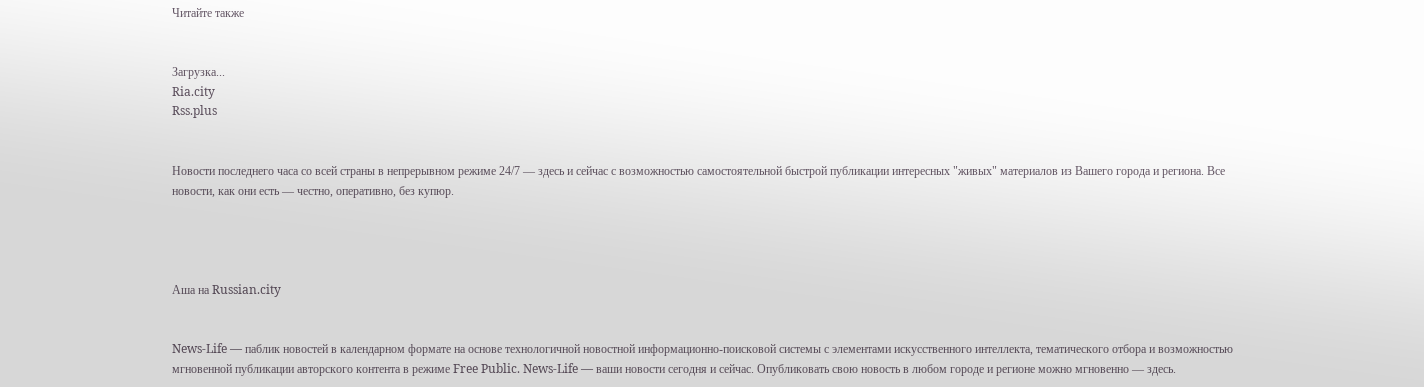Читайте также


Загрузка...
Ria.city
Rss.plus


Новости последнего часа со всей страны в непрерывном режиме 24/7 — здесь и сейчас с возможностью самостоятельной быстрой публикации интересных "живых" материалов из Вашего города и региона. Все новости, как они есть — честно, оперативно, без купюр.




Аша на Russian.city


News-Life — паблик новостей в календарном формате на основе технологичной новостной информационно-поисковой системы с элементами искусственного интеллекта, тематического отбора и возможностью мгновенной публикации авторского контента в режиме Free Public. News-Life — ваши новости сегодня и сейчас. Опубликовать свою новость в любом городе и регионе можно мгновенно — здесь.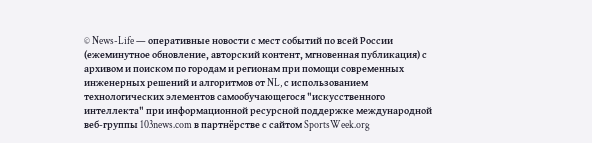© News-Life — оперативные новости с мест событий по всей России (ежеминутное обновление, авторский контент, мгновенная публикация) с архивом и поиском по городам и регионам при помощи современных инженерных решений и алгоритмов от NL, с использованием технологических элементов самообучающегося "искусственного интеллекта" при информационной ресурсной поддержке международной веб-группы 103news.com в партнёрстве с сайтом SportsWeek.org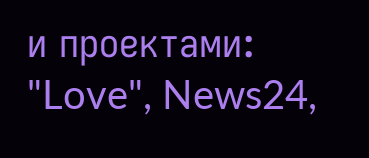и проектами: "Love", News24,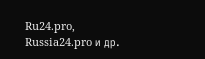Ru24.pro, Russia24.pro и др.